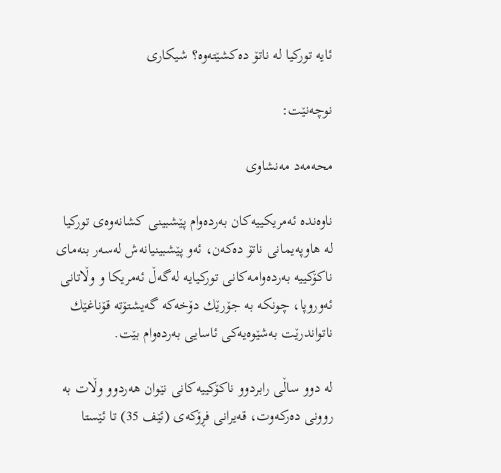ئایه‌ توركیا له‌ ناتۆ ده‌كشێته‌وه‌؟ شیکاری

نوچەنێت:

محه‌مه‌د مه‌نشاوی

ناوەندە ئه‌مریكییه‌كان به‌رده‌وام پێشبينى كشانەوەى توركيا له‌ هاوپه‌یمانی ناتۆ دەکەن، ئه‌و پێشبینیانه‌ش له‌سه‌ر بنه‌مای ناكۆكییه‌ به‌رده‌وامه‌كانی توركیایه‌ له‌گه‌ڵ ئه‌مریكا و وڵاتانی ئه‌وروپا، چونكە به‌ جۆرێك دۆخەکە گه‌یشتۆته‌ قۆناغێك ناتواندرێت بەشێوەيەكى ئاسايى بەردەوام بێت.

له‌ دوو ساڵی رابردوو ناكۆكییه‌كانی نێوان هه‌ردوو وڵات به‌ روونی ده‌ركه‌وت، قه‌یرانی فڕۆكه‌ی (ئێف 35) تا ئێستا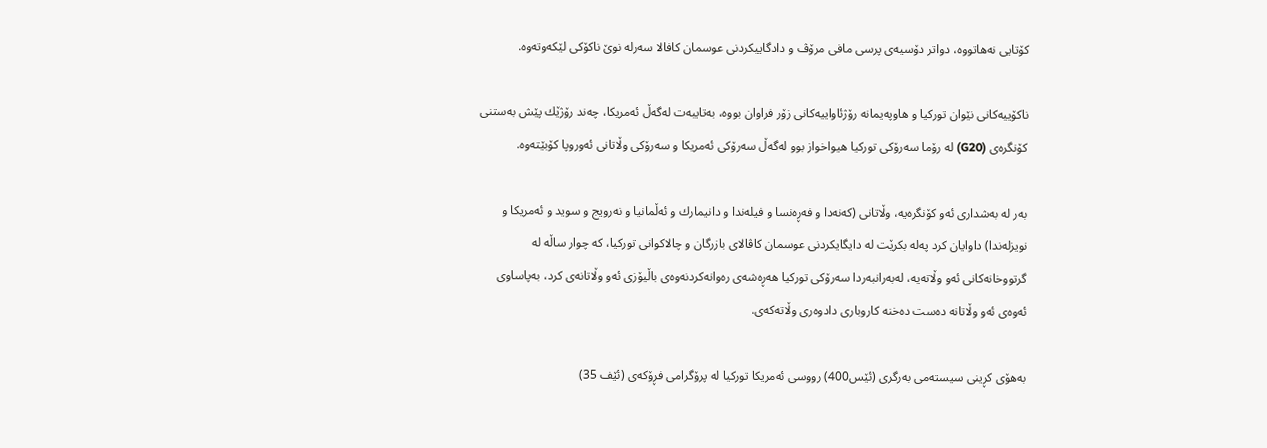كۆتایی نه‌هاتووه‌، دواتر دۆسیه‌ی پرسی مافی مرۆڤ و‌ دادگاییكردنی عوسمان كافالا سەرلە نوێ ناكۆكى لێكەوتەوە.

ناكۆییه‌كانی نێوان توركیا و هاوپه‌یمانه‌ رۆژئاواییه‌كانی زۆر فراوان بووە، بەتايبەت لەگەڵ ئه‌مریكا، چه‌ند رۆژێك پێش به‌ستنی كۆنگره‌ی (G20) له‌ رۆما سه‌رۆكی توركیا هیواخواز بوو له‌گه‌ڵ سه‌رۆكی ئه‌مریكا و سه‌رۆكی وڵاتانی ئه‌وروپا كۆبێته‌وه‌.

بەر له‌ به‌شداری ئه‌و كۆنگره‌یه‌، وڵاتانی (كه‌نه‌دا و فه‌ڕه‌نسا و فیله‌ندا و دانیمارك و ئه‌ڵمانیا و نه‌رویج و سوید و ئه‌مریكا و نویزله‌ندا) داوایان كرد پەلە بكرێت لە دايگايكردنى عوسمان كاڤالای بازرگان و چالاكوانی توركیا، كه‌ چوار ساڵه‌ له‌ گرتووخانەكانى ئەو وڵاتەيە، له‌به‌رانبه‌ردا سه‌رۆكی توركیا هه‌ڕه‌شه‌ی ره‌وانه‌كردنه‌وه‌ی باڵیۆزی ئه‌و وڵاتانه‌ی كرد، بەپاساوى ئەوەى ئەو وڵاتانە دەست دەخنە كاروبارى دادوەرى وڵاتەكەى.

بەهۆى كڕينى سیسته‌می به‌رگری (ئێس400) رووسى ئەمريكا توركيا له‌ پرۆگرامی فڕۆكه‌ی (ئێف 35)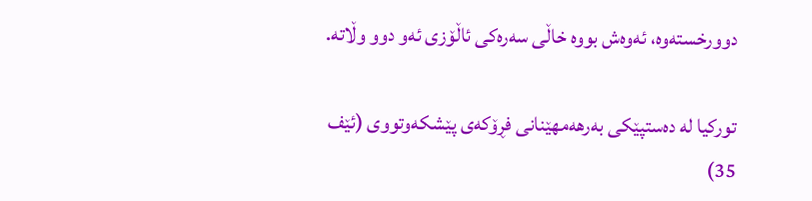دوورخستەوە، ئەوەش بووە خاڵی سه‌ره‌كی ئاڵۆزی ئەو دوو وڵاتە.

توركیا له‌ ده‌ستپێكی به‌رهه‌مهێنانی فڕۆكه‌ی پێشكه‌وتووی (ئێف 35)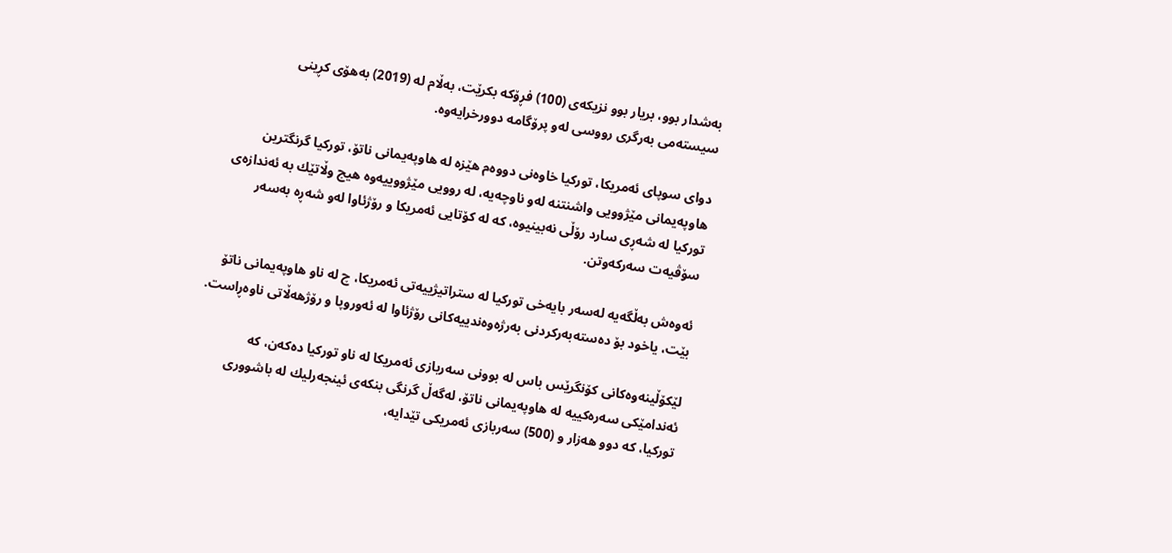به‌شدار بوو، بریار بوو نزیكه‌ی (100) فڕۆكه‌ بكرێت، به‌ڵام له‌ (2019) به‌هۆی كڕینی سیسته‌می به‌رگری رووسی له‌و پرۆگامه‌ دوورخرایه‌وه‌.

دوای سوپای ئه‌مریكا، توركیا خاوه‌نی دووه‌م هێزە له‌ هاوپه‌یمانی ناتۆ، توركیا گرنگترین هاوپه‌یمانی مێژوویی واشنتنه‌ له‌و ناوچه‌یه‌، له‌ روویی مێژووییه‌وه‌ هیچ وڵاتێك به‌ ئه‌ندازه‌ی توركیا له‌ شه‌ڕی سارد رۆڵی نه‌بینیوه‌، كه‌ له‌ كۆتایی ئەمريكا و رۆژئاوا لەو شەڕە بەسەر سۆڤيەت سەركەوتن.

ئه‌وه‌ش به‌ڵگه‌یه‌ له‌سه‌ر بایه‌خی توركیا له‌ ستراتیژییه‌تی ئه‌مریكا، چ له‌ ناو هاوپه‌یمانی ناتۆ بێت، یاخود بۆ ده‌سته‌به‌ركردنی به‌رژه‌وه‌ندییه‌كانی رۆژئاوا له‌ ئه‌وروپا و رۆژهه‌ڵاتی ناوه‌ڕاست.

لێكۆڵینه‌وه‌كانی كۆنگرێس باس له‌ بوونی سه‌ربازی ئه‌مریكا له‌ ناو توركیا ده‌كه‌ن، كه‌ ئه‌ندامێكی سه‌ره‌كییه‌ له‌ هاوپه‌یمانی ناتۆ، له‌گه‌ڵ گرنگی بنكه‌ی ئینجه‌رلیك له‌ باشووری توركیا، كه‌ دوو هه‌زار و (500) سه‌ربازی ئه‌مریكی تێدایه،‌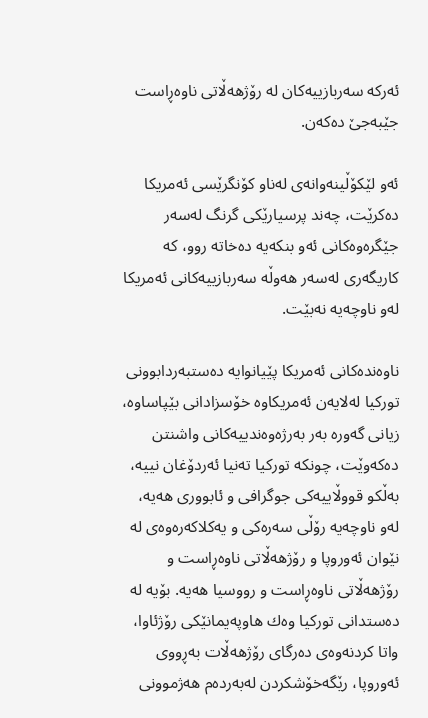ئه‌ركه‌ سه‌ربازییه‌كان له‌ رۆژهه‌ڵاتی ناوه‌ڕاست جێبه‌جێ ده‌كه‌ن.

ئەو لێكۆڵینه‌وانەی لەناو كۆنگرێسی ئه‌مریكا ده‌كرێت، چه‌ند پرسیارێكی گرنگ له‌سه‌ر جێگره‌وه‌كانی ئه‌و بنكه‌یه‌ دەخاتە روو، كه‌ كاریگه‌ری له‌سه‌ر هه‌وڵه‌ سه‌ربازییه‌كانی ئه‌مریكا له‌و ناوچه‌یه نه‌بێت‌.

ناوه‌نده‌كانی ئه‌مریكا پێیانوایه‌ ده‌ستبه‌ردابوونی توركیا لەلايەن ئەمريكاوە خۆسزادانی بێپاساوه‌، زیانی گه‌وره‌ به‌ر به‌رژه‌وه‌ندییه‌كانی واشنتن ده‌كه‌وێت، چونكە توركیا ته‌نیا ئه‌ردۆغان نییه‌، به‌ڵكو قووڵایيه‌كی جوگرافی و ئابووری هەيە،‌ له‌و ناوچه‌یه‌ رۆڵی سه‌ره‌كی و یه‌كلاكه‌ره‌وه‌ی له‌ نێوان ئه‌وروپا و رۆژهه‌ڵاتی ناوه‌ڕاست و رۆژهه‌ڵاتی ناوه‌ڕاست و رووسیا هه‌یه‌. بۆیه‌ له‌ ده‌ستدانی توركیا وه‌ك هاوپه‌یمانێكی رۆژئاوا، واتا كردنەوەى دەرگاى رۆژهەڵات بەڕووى ئەوروپا، رێگەخۆشكردن له‌به‌رده‌م هه‌ژموونی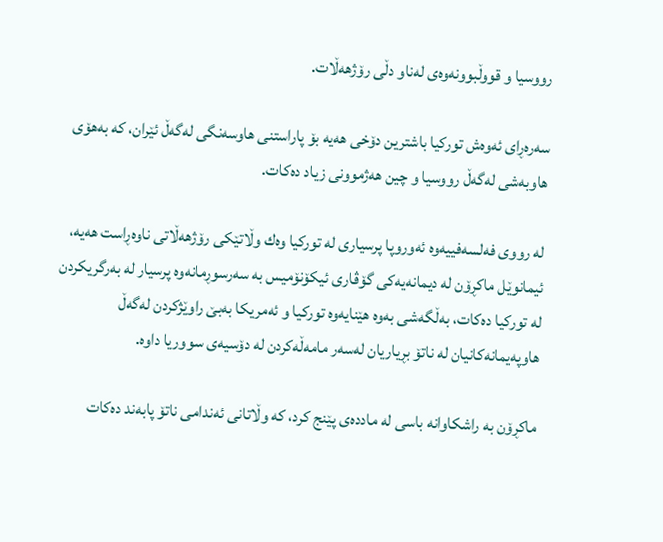رووسیا و قووڵبوونه‌وه‌ی له‌ناو دڵی رۆژهه‌ڵات.

سه‌ره‌ڕای ئه‌وه‌ش توركیا باشترین دۆخی هه‌یه‌ بۆ پاراستنی هاوسه‌نگی له‌گه‌ڵ ئێران، كه‌ به‌هۆی‌ هاوبه‌شی له‌گه‌ڵ رووسیا و چین هه‌ژموونی زیاد ده‌كات.

له‌ رووی فه‌لسه‌فییه‌وه‌ ئه‌وروپا پرسیاری له‌ توركیا وه‌ك وڵاتێكی رۆژهه‌ڵاتی ناوه‌ڕاست هه‌یه‌، ئیمانوێل ماكڕۆن له‌ دیمانه‌یه‌كی گۆڤاری ئیكۆنۆمیس به‌ سه‌رسوڕمانه‌وه‌ پرسیار له به‌رگريكردن له‌ توركیا ده‌كات، به‌ڵگه‌شی به‌وه‌ هێنایه‌وه‌ توركیا و ئه‌مریكا به‌بێ راوێژكردن له‌گه‌ڵ هاوپه‌یمانه‌كانیان له‌ ناتۆ بڕیاریان له‌سه‌ر مامه‌ڵه‌كردن له‌ دۆسیه‌ی سووریا داوە.

ماكڕۆن به‌ راشكاوانه‌ باسی له‌ مادده‌ی پێنج كرد، كه‌ وڵاتانی ئه‌ندامی ناتۆ پابه‌ند ده‌كات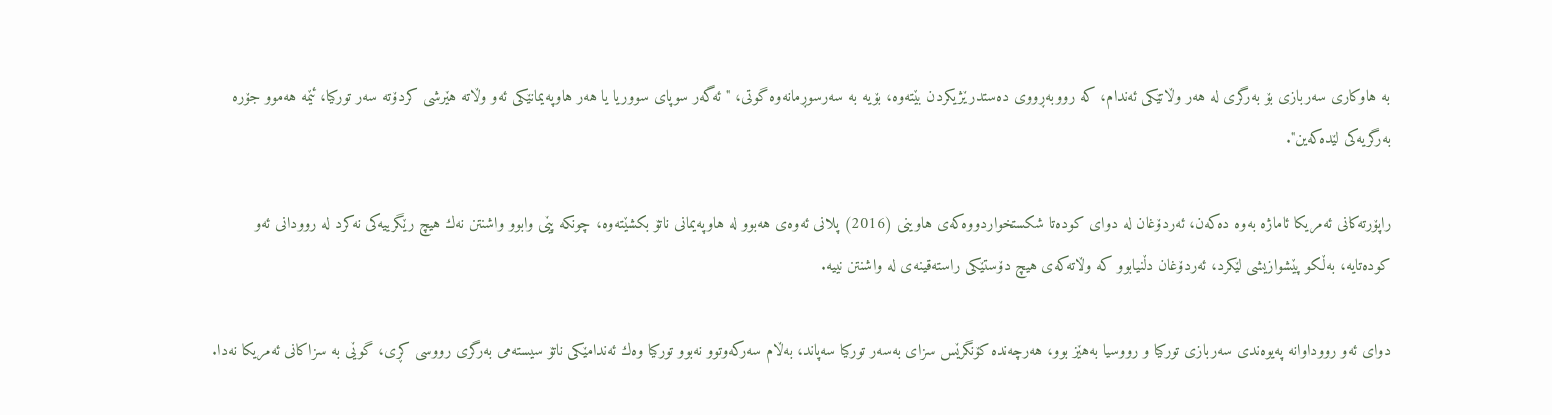به‌ هاوكاری سه‌ربازی بۆ به‌رگری له‌ هه‌ر وڵاتێكی ئه‌ندام، كە رووبه‌ڕووی ده‌ستدرێژیكردن بێته‌وه‌، بۆیه‌ به‌ سه‌رسوڕمانه‌وه‌ گوتی، "ئه‌گه‌ر سوپای سووریا یا هه‌ر هاوپه‌یمانێكی ئەو وڵاتە هێرشی كردۆته‌ سه‌ر توركیا، ئێمه‌ هەموو جۆره‌ به‌رگریه‌كى لێده‌كه‌ین".

راپۆرته‌كانی ئه‌مریكا ئاماژه‌ به‌وه‌ ده‌كه‌ن، ئه‌ردۆغان له‌ دوای كوده‌تا شكستخواردووه‌كه‌ی هاوینی (2016) پلانی ئه‌وه‌ی هه‌بوو له‌ هاوپه‌یمانی ناتۆ بكشێتەوە، چونكه‌ پێی وابوو واشنتن نه‌ك هیچ رێگرییه‌كی نه‌كرد له‌ روودانی ئه‌و كوده‌تایه‌، به‌ڵكو پێشوازیشی لێكرد، ئه‌ردۆغان دڵنیابوو كه‌ وڵاته‌كه‌ی هیچ دۆستێكی راسته‌قینه‌ی له‌ واشنتن نییه‌.

دوای ئه‌و رووداوانه‌ په‌یوه‌ندی سه‌ربازی توركیا و رووسیا به‌هێز بوو، هه‌رچه‌نده‌ كۆنگرێس سزای به‌سه‌ر توركیا سه‌پاند، به‌ڵام سه‌ركه‌وتوو نه‌بوو توركیا وه‌ك ئه‌ندامێكی ناتۆ سیسته‌می به‌رگری رووسی كڕی، گوێی به‌ سزاكانى ئه‌مریكا نه‌دا.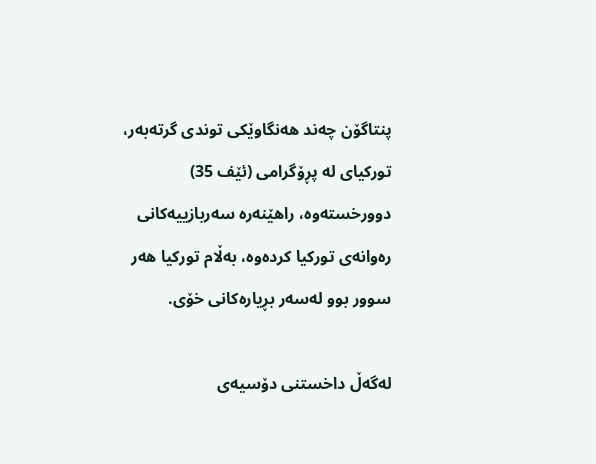پنتاگۆن چه‌ند هه‌نگاوێكی توندی گرته‌به‌ر، توركیای له‌ پڕۆگرامی (ئێف 35) دوورخسته‌وه‌، راهێنه‌ره‌ سه‌ربازییه‌كانی ره‌وانه‌ی تورکیا كرده‌وه‌، بەڵام توركيا هەر سوور بوو لەسەر بڕيارەكانى خۆى.

له‌گه‌ڵ داخستنی دۆسیه‌ی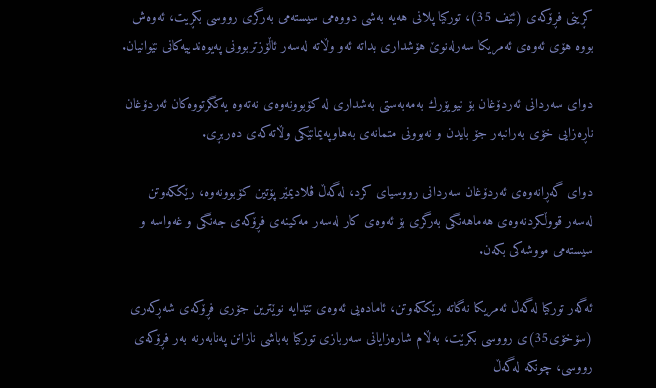كڕینی فڕۆكه‌ی (ئێف 35)، توركيا پلانی هه‌یه‌ به‌شی دووه‌می سیسته‌می به‌رگری رووسی بكڕیت، ئه‌وه‌ش بووه‌ هۆی ئه‌وه‌ی ئه‌مریكا سه‌رله‌نوێ هۆشداری بداته‌ ئه‌و وڵاته‌ لەسەر‌ ئاڵۆزتربوونى په‌یوه‌ندییەكانى نێوانيان.

دوای سه‌ردانی ئه‌ردۆغان بۆ نیویۆرك بەمەبەستى به‌شداری له‌ كۆبوونه‌وه‌ی نه‌ته‌وه‌ یه‌كگرتووه‌كان ئه‌ردۆغان ناڕه‌زایی خۆی به‌رانبه‌ر جۆ بایدن و نه‌بوونی متمانه‌ی به‌هاوپه‌یمانێكی وڵاته‌كه‌ی ده‌ربڕی.

دوای گه‌ڕانه‌وه‌ی ئه‌ردۆغان سه‌ردانی رووسیای كرد، له‌گه‌ڵ ڤلادیمێر پۆتین كۆبوونه‌وه‌، رێككه‌وتن له‌سه‌ر قووڵكردنه‌وه‌ی هه‌ماهه‌نگی به‌رگری بۆ ئه‌وه‌ی كار له‌سه‌ر مه‌كینه‌ی فڕۆكه‌ی جه‌نگی و غه‌واسه‌ و سیسته‌می مووشه‌كی بكه‌ن.

ئه‌گه‌ر توركيا له‌گه‌ڵ ئه‌مریكا نه‌گاته‌ رێككه‌وتن، ئاماده‌یی ئەوەى تێدایه‌ نوێترین جۆری فڕۆكه‌ی شه‌ڕكه‌ری (سۆخۆی35)ی رووسی بكرێت، به‌ڵام شاره‌زایانی سه‌ربازی توركيا به‌باشی نازانن په‌نابەرنه‌ به‌ر فڕۆكه‌ی رووسى، چونكه‌ له‌گه‌ڵ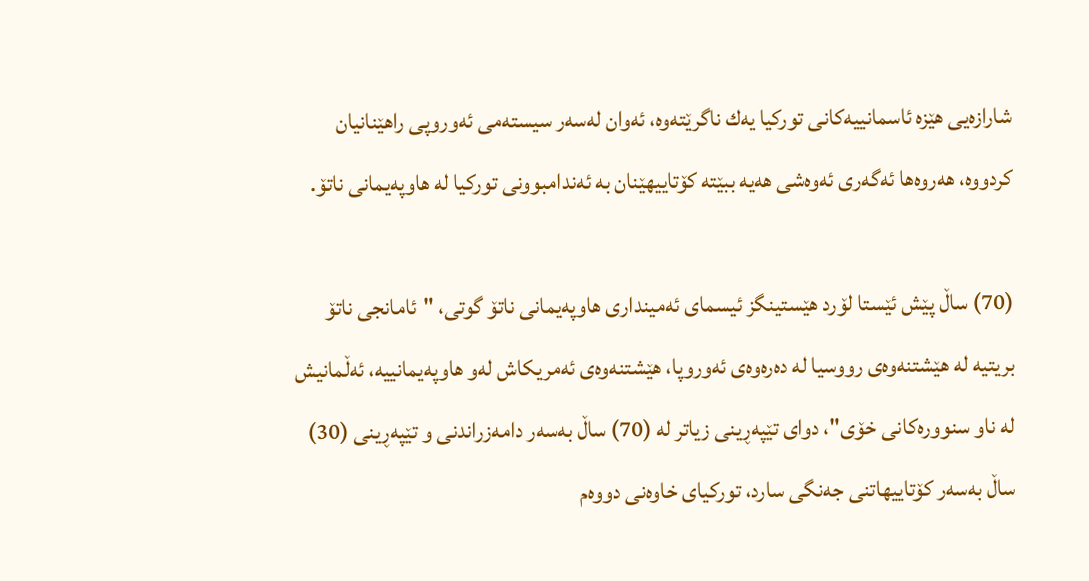شارازه‌یی هێزه‌ ئاسمانییه‌كانی توركیا یه‌ك ناگرێته‌وه‌، ئه‌وان له‌سه‌ر سیسته‌می ئه‌وروپی راهێنانیان كردووه‌، هه‌روه‌ها ئه‌گه‌ری ئه‌وه‌شی هه‌یه‌ ببێته‌ كۆتاییهێنان به‌ ئه‌ندامبوونی توركیا له‌ هاوپه‌یمانی ناتۆ.

(70) ساڵ پێش ئێستا لۆرد هێستینگز ئیسمای ئه‌مینداری هاوپه‌یمانی ناتۆ گوتی، "ئامانجی ناتۆ بریتیه‌ له‌ هێشتنه‌وه‌ی رووسیا له‌ ده‌ره‌وه‌ی ئه‌وروپا، هێشتنه‌وه‌ی ئه‌مریكاش له‌و هاوپه‌یمانییه‌، ئه‌ڵمانیش له‌ ناو سنووره‌كانی خۆی"، دوای تێپه‌ڕینی زیاتر له‌ (70) ساڵ به‌سه‌ر دامه‌زراندنی و تێپه‌ڕینی (30) ساڵ به‌سه‌ر كۆتاییهاتنی جه‌نگی سارد، توركیای خاوه‌نی دووه‌م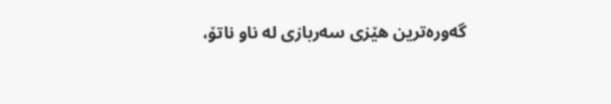گه‌وره‌ترین هێزی سه‌ربازی له‌ ناو ناتۆ،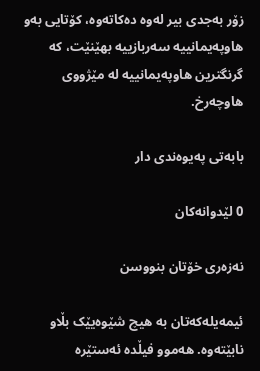زۆر به‌جدی بیر له‌وه‌ ده‌كاته‌وه‌، كۆتایی به‌و هاوپه‌یمانییه‌ سه‌ربازییه‌ بهێنێت، كه‌ گرنگترین هاوپه‌یمانییه‌ له‌ مێژووی هاوچه‌رخ.

بابەتی پەیوەندی دار

0 لێدوانەکان

نەزەری خۆتان بنووسن

ئیمەیلەکەتان بە هیچ شێوەیێک بڵاو نابێتەوە. هەموو فیڵدە ئەستێرە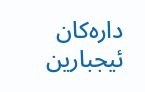دارەکان ئیجبارین